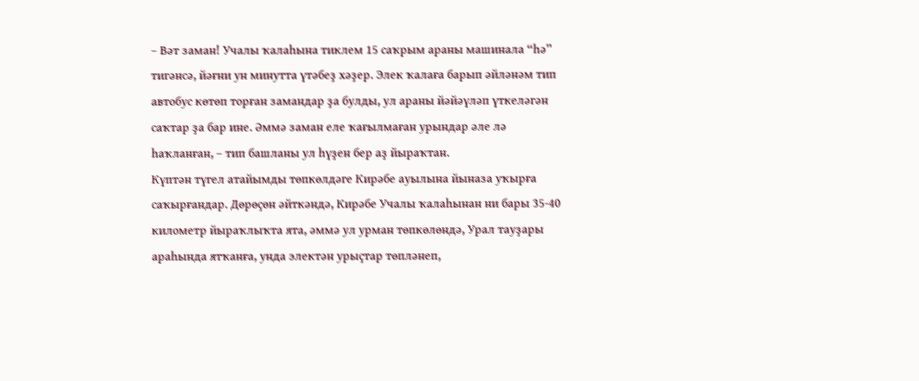– Вәт заман! Учалы ҡалаһына тиклем 15 саҡрым араны машинала “һә” тигәнсә, йәғни ун минутта үтәбеҙ хәҙер. Элек ҡалаға барып әйләнәм тип автобус көтөп торған замандар ҙа булды, ул араны йәйәүләп үткеләгән саҡтар ҙа бар ине. Әммә заман еле ҡағылмаған урындар әле лә һаҡланған, – тип башланы ул һүҙен бер аҙ йыраҡтан.
Күптән түгел атайымды төпкөлдәге Кирәбе ауылына йыназа уҡырға саҡырғандар. Дөрөҫөн әйткәндә, Кирәбе Учалы ҡалаһынан ни бары 35-40 километр йыраҡлыҡта ята, әммә ул урман төпкөлөндә, Урал тауҙары араһында ятҡанға, унда электән урыҫтар төпләнеп,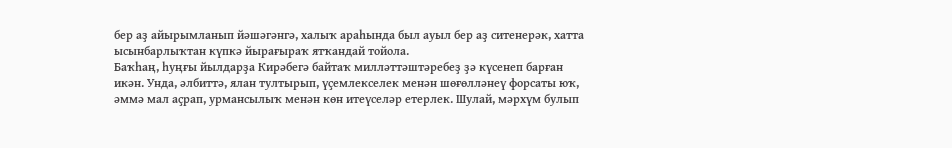бер аҙ айырымланып йәшәгәнгә, халыҡ араһында был ауыл бер аҙ ситенерәк, хатта ысынбарлыҡтан күпкә йырағыраҡ ятҡандай тойола.
Баҡһаң, һуңғы йылдарҙа Кирәбегә байтаҡ милләттәштәребеҙ ҙә күсенеп барған икән. Унда, әлбиттә, ялан тултырып, үҫемлекселек менән шөғөлләнеү форсаты юҡ, әммә мал аҫрап, урмансылыҡ менән көн итеүселәр етерлек. Шулай, мәрхүм булып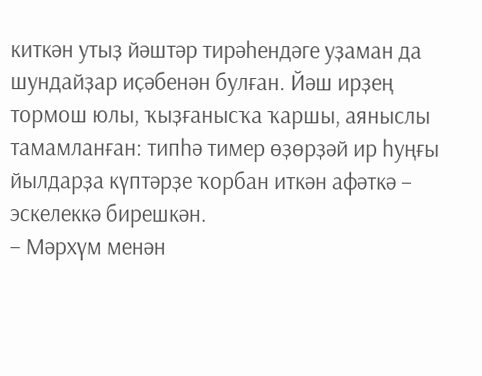киткән утыҙ йәштәр тирәһендәге уҙаман да шундайҙар иҫәбенән булған. Йәш ирҙең тормош юлы, ҡыҙғанысҡа ҡаршы, аяныслы тамамланған: типһә тимер өҙөрҙәй ир һуңғы йылдарҙа күптәрҙе ҡорбан иткән афәткә – эскелеккә бирешкән.
– Мәрхүм менән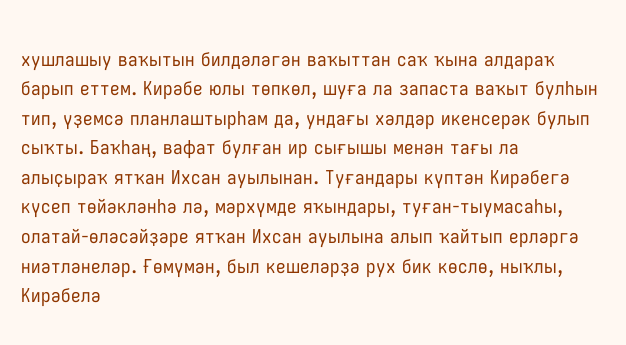хушлашыу ваҡытын билдәләгән ваҡыттан саҡ ҡына алдараҡ барып еттем. Кирәбе юлы төпкөл, шуға ла запаста ваҡыт булһын тип, үҙемсә планлаштырһам да, ундағы хәлдәр икенсерәк булып сыҡты. Баҡһаң, вафат булған ир сығышы менән тағы ла алыҫыраҡ ятҡан Ихсан ауылынан. Туғандары күптән Кирәбегә күсеп төйәкләнһә лә, мәрхүмде яҡындары, туған-тыумасаһы, олатай-өләсәйҙәре ятҡан Ихсан ауылына алып ҡайтып ерләргә ниәтләнеләр. Ғөмүмән, был кешеләрҙә рух бик көслө, ныҡлы, Кирәбелә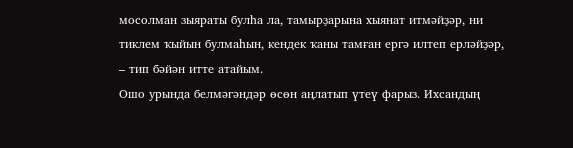мосолман зыяраты булһа ла, тамырҙарына хыянат итмәйҙәр, ни тиклем ҡыйын булмаһын, кендек ҡаны тамған ергә илтеп ерләйҙәр, – тип бәйән итте атайым.
Ошо урында белмәгәндәр өсөн аңлатып үтеү фарыз. Ихсандың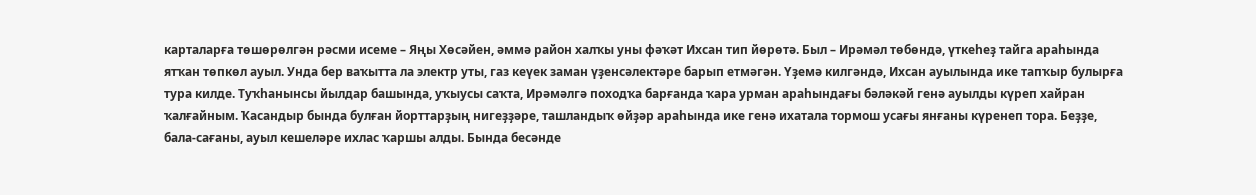карталарға төшөрөлгән рәсми исеме – Яңы Хөсәйен, әммә район халҡы уны фәҡәт Ихсан тип йөрөтә. Был – Ирәмәл төбөндә, үткеһеҙ тайга араһында ятҡан төпкөл ауыл. Унда бер ваҡытта ла электр уты, газ кеүек заман үҙенсәлектәре барып етмәгән. Үҙемә килгәндә, Ихсан ауылында ике тапҡыр булырға тура килде. Туҡһанынсы йылдар башында, уҡыусы саҡта, Ирәмәлгә походҡа барғанда ҡара урман араһындағы бәләкәй генә ауылды күреп хайран ҡалғайным. Ҡасандыр бында булған йорттарҙың нигеҙҙәре, ташландыҡ өйҙәр араһында ике генә ихатала тормош усағы янғаны күренеп тора. Беҙҙе, бала-сағаны, ауыл кешеләре ихлас ҡаршы алды. Бында бесәнде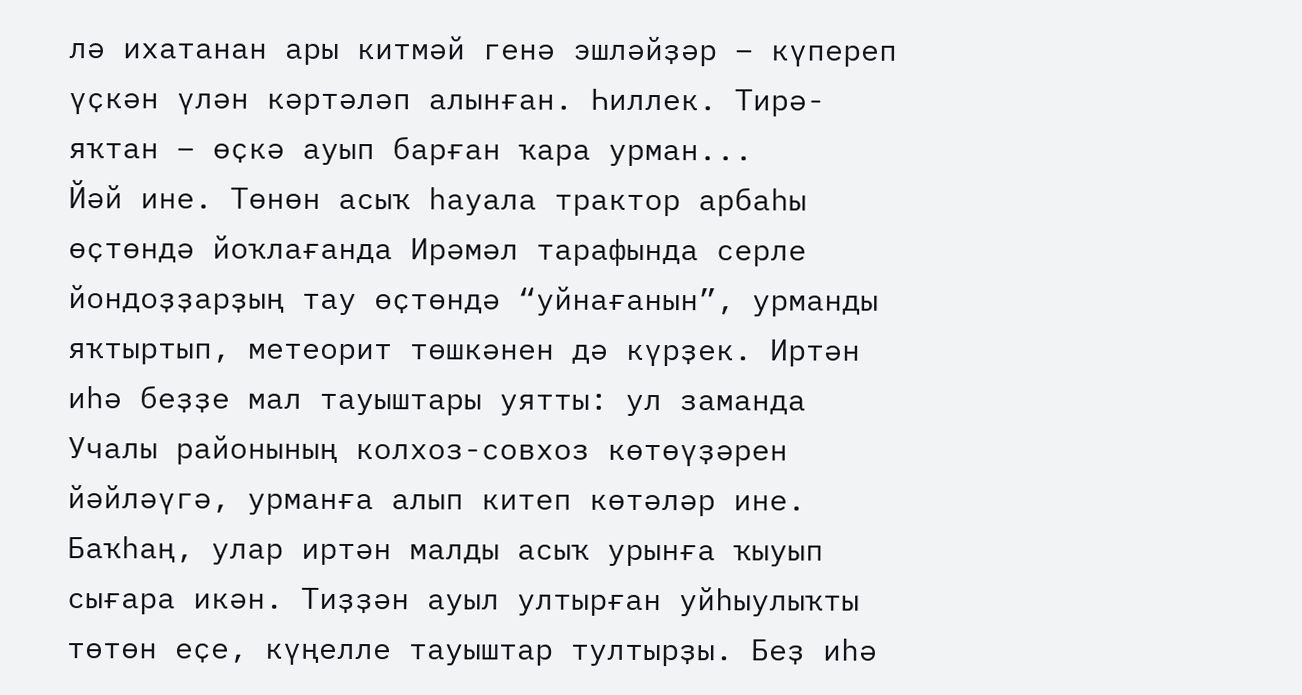лә ихатанан ары китмәй генә эшләйҙәр – күпереп үҫкән үлән кәртәләп алынған. Һиллек. Тирә-яҡтан – өҫкә ауып барған ҡара урман...
Йәй ине. Төнөн асыҡ һауала трактор арбаһы өҫтөндә йоҡлағанда Ирәмәл тарафында серле йондоҙҙарҙың тау өҫтөндә “уйнағанын”, урманды яҡтыртып, метеорит төшкәнен дә күрҙек. Иртән иһә беҙҙе мал тауыштары уятты: ул заманда Учалы районының колхоз-совхоз көтөүҙәрен йәйләүгә, урманға алып китеп көтәләр ине. Баҡһаң, улар иртән малды асыҡ урынға ҡыуып сығара икән. Тиҙҙән ауыл ултырған уйһыулыҡты төтөн еҫе, күңелле тауыштар тултырҙы. Беҙ иһә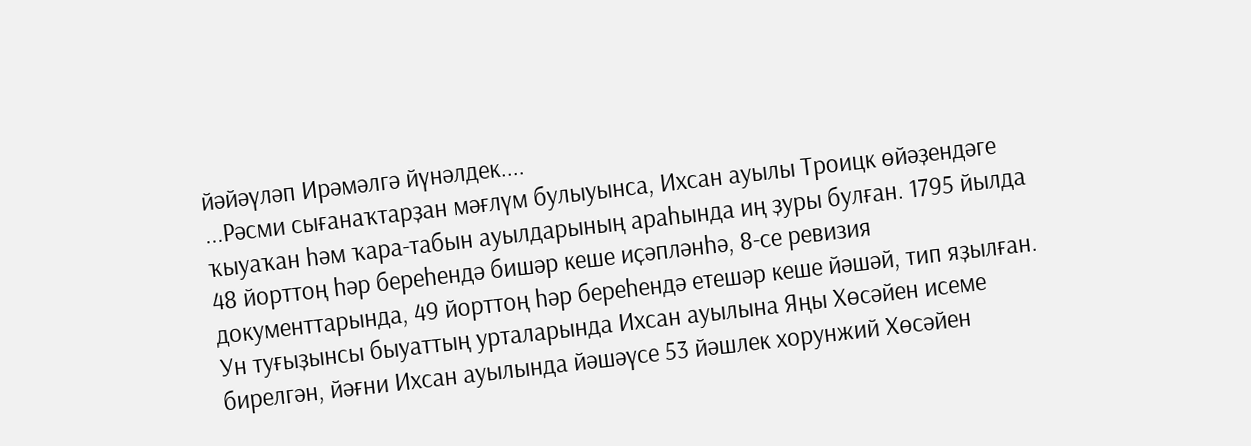йәйәүләп Ирәмәлгә йүнәлдек....
...Рәсми сығанаҡтарҙан мәғлүм булыуынса, Ихсан ауылы Троицк өйәҙендәге ҡыуаҡан һәм ҡара-табын ауылдарының араһында иң ҙуры булған. 1795 йылда 48 йорттоң һәр береһендә бишәр кеше иҫәпләнһә, 8-се ревизия документтарында, 49 йорттоң һәр береһендә етешәр кеше йәшәй, тип яҙылған. Ун туғыҙынсы быуаттың урталарында Ихсан ауылына Яңы Хөсәйен исеме бирелгән, йәғни Ихсан ауылында йәшәүсе 53 йәшлек хорунжий Хөсәйен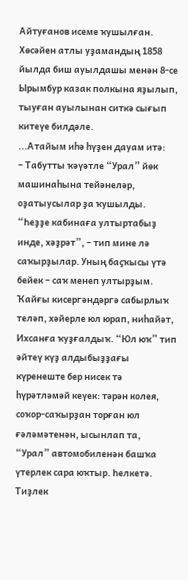Айтуғанов исеме ҡушылған. Хөсәйен атлы уҙамандың 1858 йылда биш ауылдашы менән 8-се Ырымбур казак полкына яҙылып, тыуған ауылынан ситкә сығып китеүе билдәле.
...Атайым иһә һүҙен дауам итә:
– Табутты ҡәүәтле “Урал” йөк машинаһына тейәнеләр, оҙатыусылар ҙа ҡушылды. “Һеҙҙе кабинаға ултыртабыҙ инде, хәҙрәт”, – тип мине лә саҡырҙылар. Уның баҫҡысы үтә бейек – саҡ менеп ултырҙым. Ҡайғы кисергәндәргә сабырлыҡ теләп, хәйерле юл юрап, ниһайәт, Ихсанға ҡуҙғалдыҡ. “Юл юҡ” тип әйтеү күҙ алдыбыҙҙағы күренеште бер нисек тә һүрәтләмәй кеүек: тәрән колея, соҡор-саҡырҙан торған юл ғәләмәтенән, ысынлап та, “Урал” автомобиленән башҡа үтерлек сара юҡтыр. Һелкетә. Тиҙлек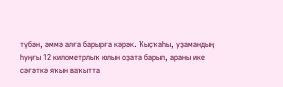түбән, әммә алға барырға кәрәк. Ҡыҫҡаһы, уҙамандың һуңғы 12 километрлыҡ юлын оҙата барып, араны ике сәғәткә яҡын ваҡытта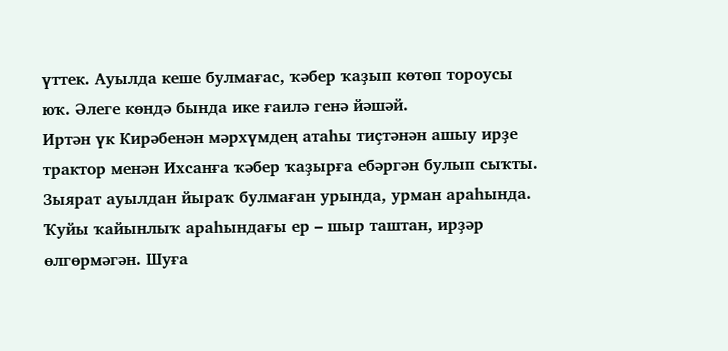үттек. Ауылда кеше булмағас, ҡәбер ҡаҙып көтөп тороусы юҡ. Әлеге көндә бында ике ғаилә генә йәшәй.
Иртән үк Кирәбенән мәрхүмдең атаһы тиҫтәнән ашыу ирҙе трактор менән Ихсанға ҡәбер ҡаҙырға ебәргән булып сыҡты. Зыярат ауылдан йыраҡ булмаған урында, урман араһында. Ҡуйы ҡайынлыҡ араһындағы ер – шыр таштан, ирҙәр өлгөрмәгән. Шуға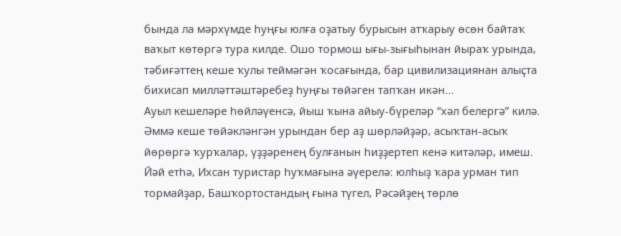бында ла мәрхүмде һуңғы юлға оҙатыу бурысын атҡарыу өсөн байтаҡ ваҡыт көтөргә тура килде. Ошо тормош ығы-зығыһынан йыраҡ урында, тәбиғәттең кеше ҡулы теймәгән ҡосағында, бар цивилизациянан алыҫта бихисап милләттәштәребеҙ һуңғы төйәген тапҡан икән...
Ауыл кешеләре һөйләүенсә, йыш ҡына айыу-бүреләр “хәл белергә” килә. Әммә кеше төйәкләнгән урындан бер аҙ шөрләйҙәр, асыҡтан-асыҡ йөрөргә ҡурҡалар, үҙҙәренең булғанын һиҙҙертеп кенә китәләр, имеш. Йәй етһә, Ихсан туристар һуҡмағына әүерелә: юлһыҙ ҡара урман тип тормайҙар, Башҡортостандың ғына түгел, Рәсәйҙең төрлө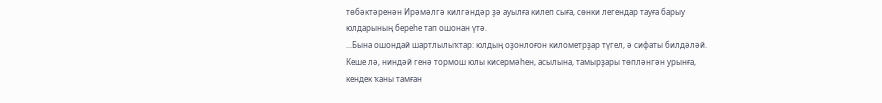төбәктәренән Ирәмәлгә килгәндәр ҙә ауылға килеп сыға, сөнки легендар тауға барыу юлдарының береһе тап ошонан үтә.
...Бына ошондай шартлылыҡтар: юлдың оҙонлоғон километрҙар түгел, ә сифаты билдәләй. Кеше лә, ниндәй генә тормош юлы кисермәһен, асылына, тамырҙары төпләнгән урынға, кендек ҡаны тамған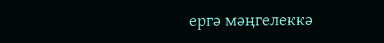ергә мәңгелеккә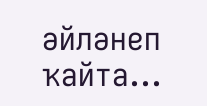әйләнеп ҡайта...